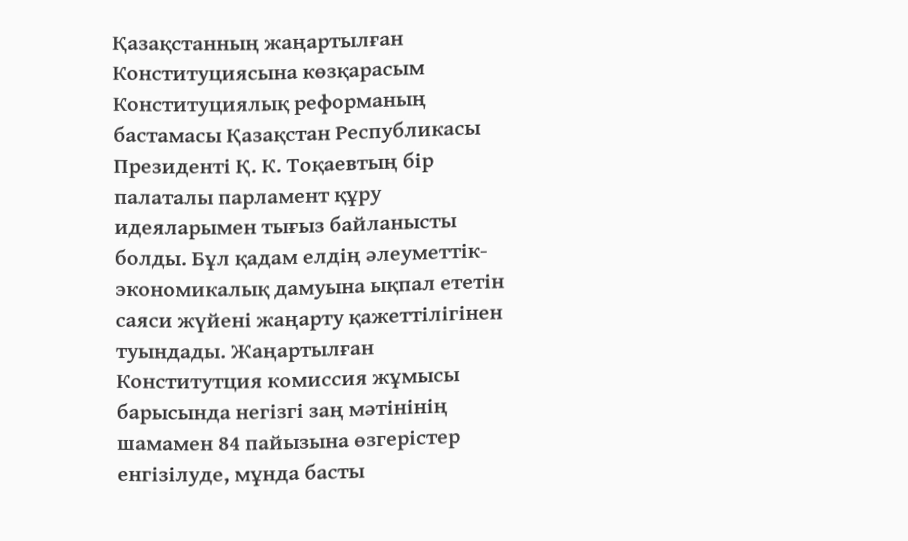Қазақстанның жаңартылған Конституциясына көзқарасым
Конституциялық реформаның бастамасы Қазақстан Республикасы Президенті Қ. К. Тоқаевтың бір палаталы парламент құру идеяларымен тығыз байланысты болды. Бұл қадам елдің әлеуметтік-экономикалық дамуына ықпал ететін саяси жүйені жаңарту қажеттілігінен туындады. Жаңартылған Конститутция комиссия жұмысы барысында негізгі заң мәтінінің шамамен 84 пайызына өзгерістер енгізілуде, мұнда басты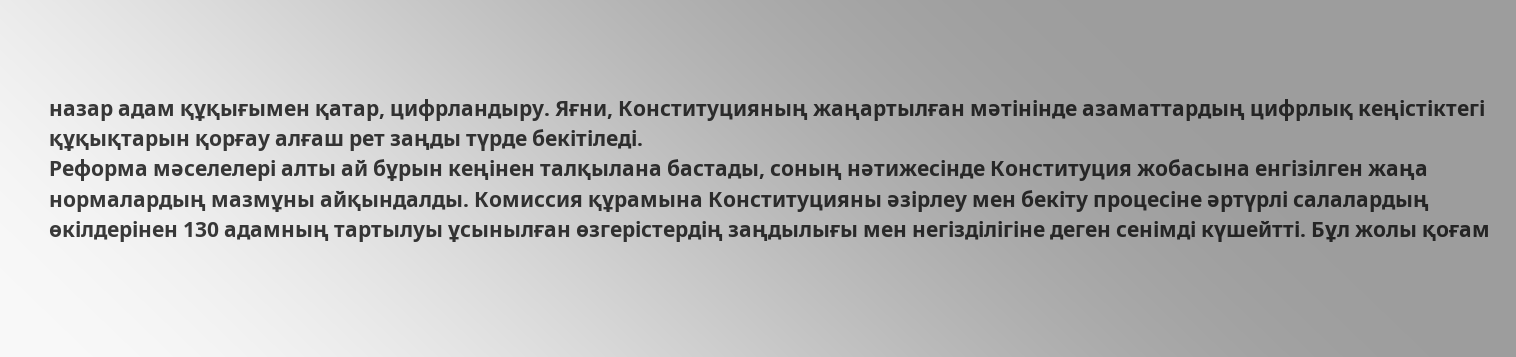назар адам құқығымен қатар, цифрландыру. Яғни, Конституцияның жаңартылған мәтінінде азаматтардың цифрлық кеңістіктегі құқықтарын қорғау алғаш рет заңды түрде бекітіледі.
Реформа мәселелері алты ай бұрын кеңінен талқылана бастады, соның нәтижесінде Конституция жобасына енгізілген жаңа нормалардың мазмұны айқындалды. Комиссия құрамына Конституцияны әзірлеу мен бекіту процесіне әртүрлі салалардың өкілдерінен 130 адамның тартылуы ұсынылған өзгерістердің заңдылығы мен негізділігіне деген сенімді күшейтті. Бұл жолы қоғам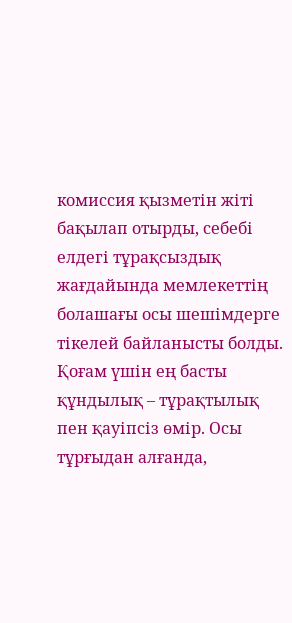комиссия қызметін жіті бақылап отырды, себебі елдегі тұрақсыздық жағдайында мемлекеттің болашағы осы шешімдерге тікелей байланысты болды.
Қоғам үшін ең басты құндылық – тұрақтылық пен қауіпсіз өмір. Осы тұрғыдан алғанда,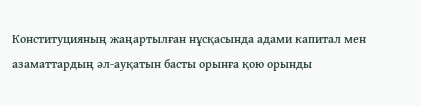Конституцияның жаңартылған нұсқасында адами капитал мен азаматтардың әл-ауқатын басты орынға қою орынды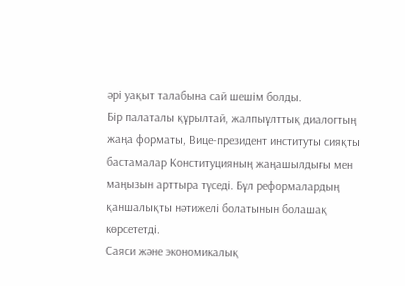әрі уақыт талабына сай шешім болды.
Бір палаталы құрылтай, жалпыұлттық диалогтың жаңа форматы, Вице-президент институты сияқты бастамалар Конституцияның жаңашылдығы мен маңызын арттыра түседі. Бұл реформалардың қаншалықты нәтижелі болатынын болашақ көрсететді.
Саяси және экономикалық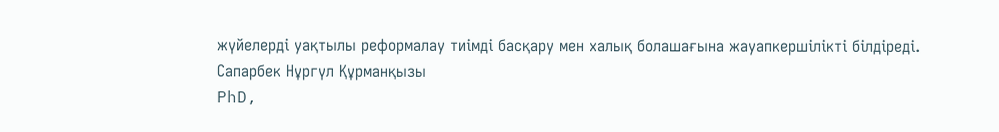жүйелерді уақтылы реформалау тиімді басқару мен халық болашағына жауапкершілікті білдіреді.
Сапарбек Нұргүл Құрманқызы
PhD,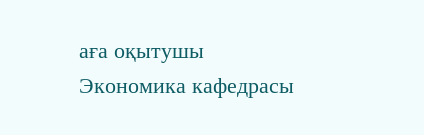аға оқытушы
Экономика кафедрасы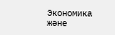Экономика жәнe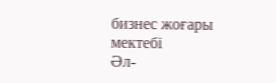бизнес жоғары мектебі
Әл-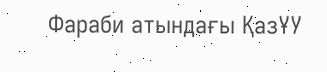Фараби атындағы ҚазҰУ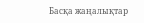Басқа жаңалықтар